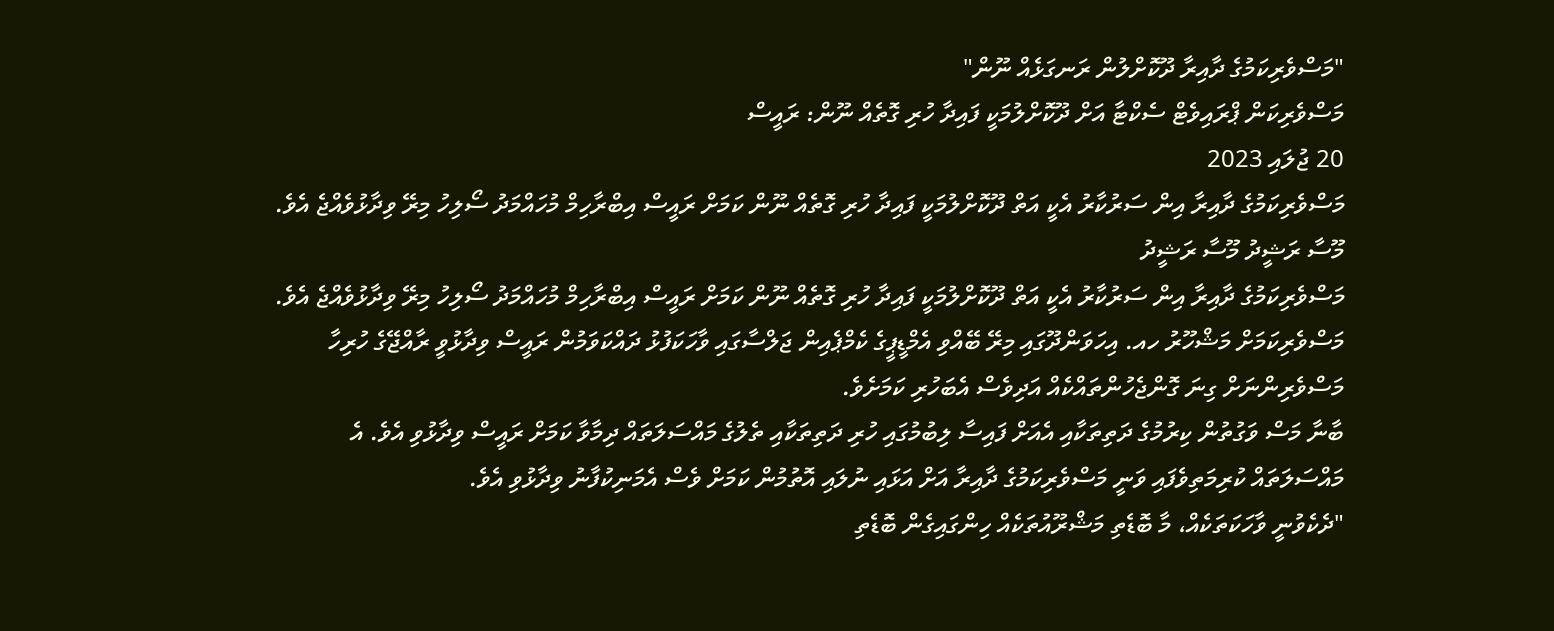"މަސްވެރިކަމުގެ ދާއިރާ ދޫކޮށްލުން ރަނގަޅެއް ނޫން"
މަސްވެރިކަން ޕްރައިވެޓް ސެކްޓާ އަށް ދޫކޮށްލުމަކީ ފައިދާ ހުރި ގޮތެއް ނޫން: ރައީސް
20 ޖުލައި 2023
މަސްވެރިކަމުގެ ދާއިރާ އިން ސަރުކާރު އެކީ އަތް ދޫކޮށްލުމަކީ ފައިދާ ހުރި ގޮތެއް ނޫން ކަމަށް ރައީސް އިބްރާހިމް މުހައްމަދު ސޯލިހު މިރޭ ވިދާޅުވެއްޖެ އެވެ.
މޫސާ ރަޝީދު މޫސާ ރަޝީދު
މަސްވެރިކަމުގެ ދާއިރާ އިން ސަރުކާރު އެކީ އަތް ދޫކޮށްލުމަކީ ފައިދާ ހުރި ގޮތެއް ނޫން ކަމަށް ރައީސް އިބްރާހިމް މުހައްމަދު ސޯލިހު މިރޭ ވިދާޅުވެއްޖެ އެވެ.
މަސްވެރިކަމަށް މަޝްހޫރު ހއ. އިހަވަންދޫގައި މިރޭ ބޭއްވި އެމްޑީޕީގެ ކެމްޕެއިން ޖަލްސާގައި ވާހަކަފުޅު ދައްކަވަމުން ރައީސް ވިދާޅުވީ ރާއްޖޭގެ ހުރިހާ މަސްވެރިންނަށް ގިނަ ގޮންޖެހުންތައްކެއް އަދިވެސް އެބަހުރި ކަމަށެވެ.
ބާނާ މަސް ވަގުތުން ކިރުމުގެ ދަތިތަކާއި އެއަށް ފައިސާ ލިބުމުގައި ހުރި ދަތިތަކާއި ތެލުގެ މައްސަލަތައް ދިމާވާ ކަމަށް ރައީސް ވިދާޅުވި އެވެ. އެ މައްސަލަތައް ކުރިމަތިވެފައި ވަނީ މަސްވެރިކަމުގެ ދާއިރާ އަށް އަޅައި ނުލައި އޮތުމުން ކަމަށް ވެސް އެމަނިކުފާނު ވިދާޅުވި އެވެ.
"ދެކެވުނީ ވާހަކަތަކެއް، މާ ބޮޑެތި މަޝްރޫއުތަކެއް ހިންގައިގެން ބޮޑެތި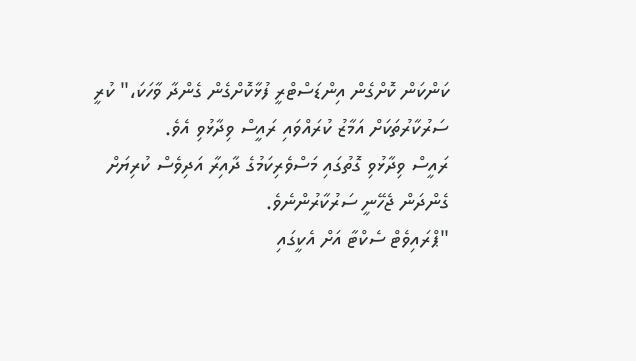ކަންކަން ކޮށްގެން އިންޑަސްޓްރީ ފުޅާކޮށްގެން ގެންދާ ވާހަކަ،" ކުރީ ސަރުކާރުތަކަށް އަމާޒު ކުރައްވައި ރައީސް ވިދާޅުވި އެވެ.
ރައީސް ވިދާޅުވި ގޮތުގައި މަސްވެރިކަމުގެ ދާއިރާ އަދިވެސް ކުރިޔަށް ގެންދަން ޖެހޭނީ ސަރުކާރުންނެވެ.
"ޕްރައިވެޓް ސެކްޓާ އަށް އެކީގައި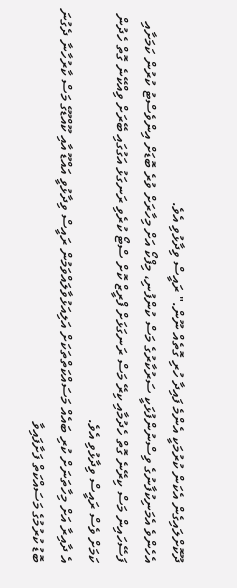ދޫކޮށްލައިގެން އެކަން ކުރުމަކީ އެންމެ ފައިދާ ހުރި ގޮތެއް ނޫން." ރައީސް ވިދާޅުވި އެވެ.
އެހެންވެ އެމަނިކުފާނުގެ ވިސްނުންފުޅަކީ ސަރުކާރުގެ މަސް ކުންފުނި، މިފްކޯ އަށް މިހާރަށް ވުރެ ބޮޑަށް އިންވެސްޓު ކުރުން ކަމަށާއި ފަސޭހައިން މަސް ކިރޭނެ ގޮތް ހެދުމާއި ކިރޭ މަސް ރަނގަޅަށް ފްރީޒް ކޮށް ސްޓޯ ކުރެވި ރަނގަޅު އަގުގައި ބޭރަށް ވިއްކޭނެ ގޮތް ހެދުން ކަމަށް ވެސް ރައީސް ވިދާޅުވި އެވެ.
އެ ދާއިރާ އަށް މިހާތަނަށް ކުރި ބައެއް މަސައްކަތްތަކަށް އަލިއަޅުވާލައްވަމުން ރައީސް ވިދާޅުވީ އައްޑޫ އާއި ކޫއްޑޫގެ މަސް ކާރުހާނާ ދެގުނަ ބޮޑު ކުރުމުގެ މަސައްކަތް ފަށާފައިވާ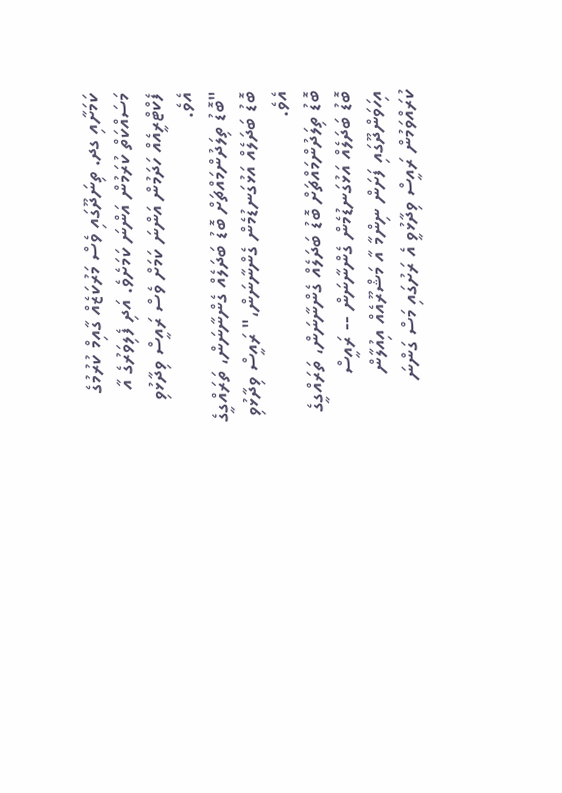ކަމަށާއި ގދ. ތިނަދޫގައި ވެސް މަރުކަޒެއް ގާއިމް ކުރުމުގެ މަސައްކަތް ކުރަމުން އަންނަ ކަމަށެވެ. އަދި ފެލިވަރުގެ އާ ފެކްޓްރީއެއް ހަދަމުން އަންނަ ކަމަށް ވެސް ރައީސް ވިދާޅުވި އެވެ.
"ބޮޑު ތިލަދުންމައްޗަށް ބޮޑު ބަދަލެއް ގެންނާނަން، ތަރައްގީގެ ބޮޑު ބަދަލެއް އަޅުގަނޑުމެން ގެންނާނަން،" ރައީސް ވިދާޅުވި އެވެ.
ބޮޑު ތިލަދުންމައްޗަށް ބޮޑު ބަދަލެއް ގެންނާނަން، ތަރައްގީގެ ބޮޑު ބަދަލެއް އަޅުގަނޑުމެން ގެންނާނަން -- ރައީސް
އިހަވަންދޫގައި ފަށަން ނިންމާ އާ މަޝްރޫއެއް އިއުލާން ކުރައްވަމުން ރައީސް ވިދާޅުވީ އެ ރަށުގައި މަސް ގަންނަ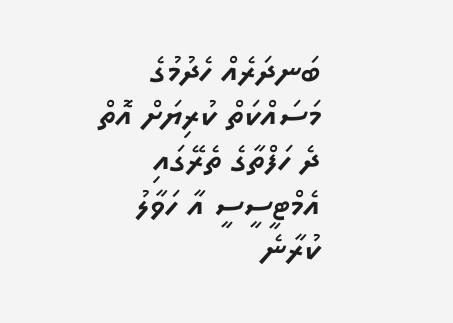ބަނދަރެއް ހެދުމުގެ މަސައްކަތް ކުރިޔަށް އޮތް ދެ ހަފްތާގެ ތެރޭގައި އެމްޓީސީސީ އާ ހަވާލު ކުރާނެ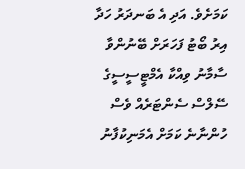ކަމަށެވެ. އަދި އެ ބަނދަރު ހަދާ އިރު ބޯޓު ފަހަރަށް ބޭނުންވާ ސާމާނު ވިއްކާ އެމްޓީސީސީގެ ސޭލްސް ސެންޓަރެއް ވެސް ހުންނާނެ ކަމަށް އެމަނިކުފާނު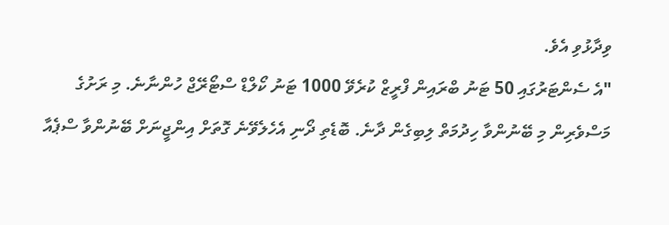ވިދާޅުވި އެވެ.
"އެ ސެންޓަރުގައި 50 ޓަނު ބްރައިން ފްރީޒް ކުރެވޭ 1000 ޓަނު ކޯލްޑް ސްޓޯރޭޖް ހުންނާނެ. މި ރަށުގެ މަސްވެރިން މި ބޭނުންވާ ހިދުމަތް ލިބިގެން ދާނެ. ބޮޑެތި ދޯނި އެހެލެވޭނެ ގޮތަށް އިންޖީނަށް ބޭނުންވާ ސްޕެއާ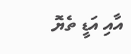އާއި އަޑީ ތެޔޮ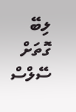ލިބޭ ގޮތަށް ސޭލްސް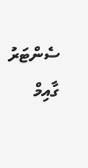ސެންޓަރު ގާއިމް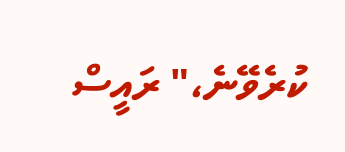ކުރެވޭނެ،" ރައީސް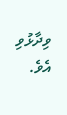ވިދާޅުވި އެވެ.